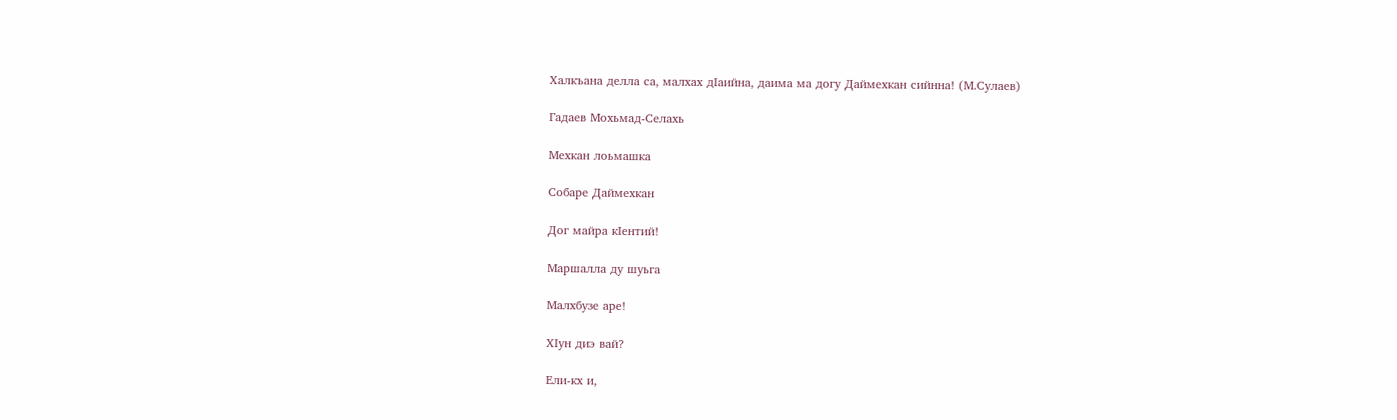Халкъана делла са, малхах дIаийна, даима ма догу Даймехкан сийнна! (М.Сулаев)

Гадаев Мохьмад-Селахь

Мехкан лоьмашка

Собаре Даймехкан

Дог майра кIентий!

Маршалла ду шуьга

Малхбузе аре!

ХIун диэ вай?

Ели-кх и,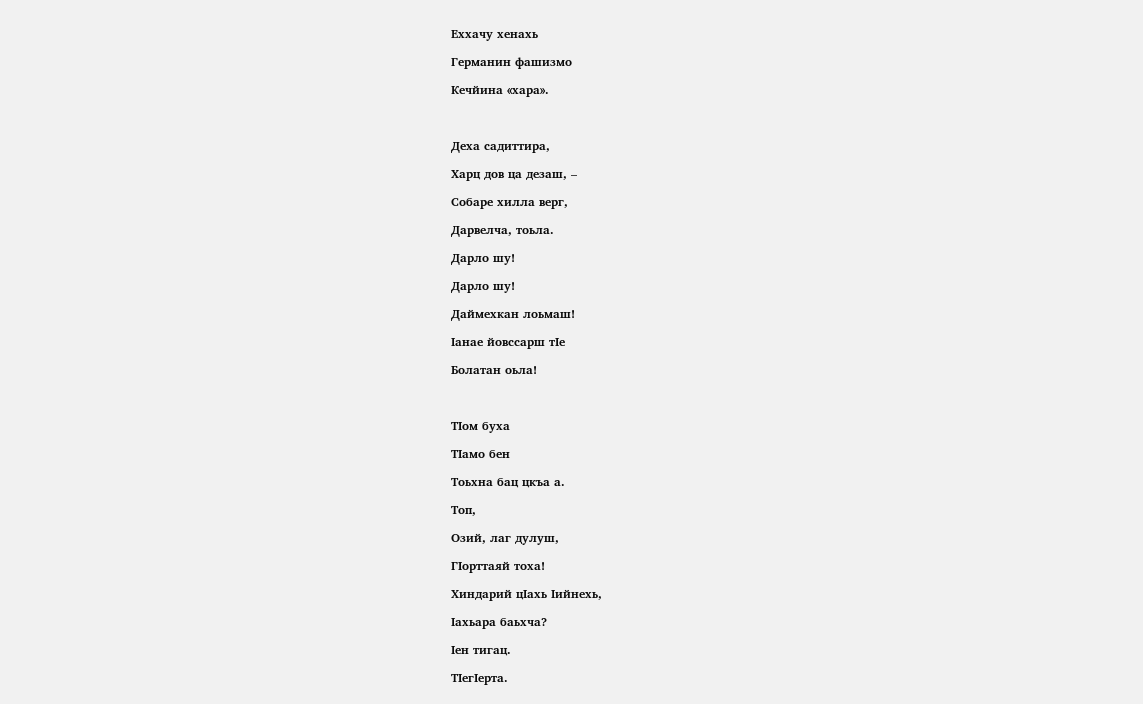Еххачу хенахь

Германин фашизмо

Кечйина «хара».



Деха садиттира,

Харц дов ца дезаш, –

Собаре хилла верг,

Дарвелча, тоьла.

Дарло шу!

Дарло шу!

Даймехкан лоьмаш!

Iанае йовссарш тIе

Болатан оьла!



ТIом буха

ТIамо бен

Тоьхна бац цкъа а.

Топ,

Озий, лаг дулуш,

ГIорттаяй тоха!

Хиндарий цIахь Iийнехь,

Iахьара баьхча?

Iен тигац.

ТIегIерта.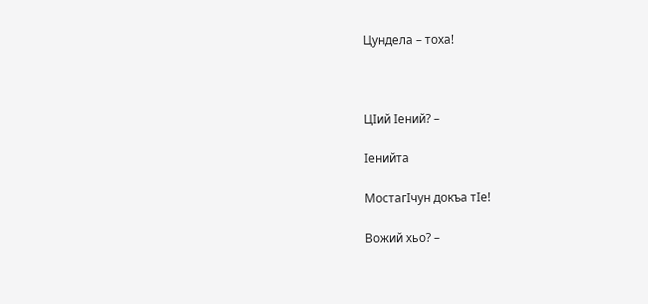Цундела – тоха!



ЦIий Iений? –

Iенийта

МостагIчун докъа тIе!

Вожий хьо? –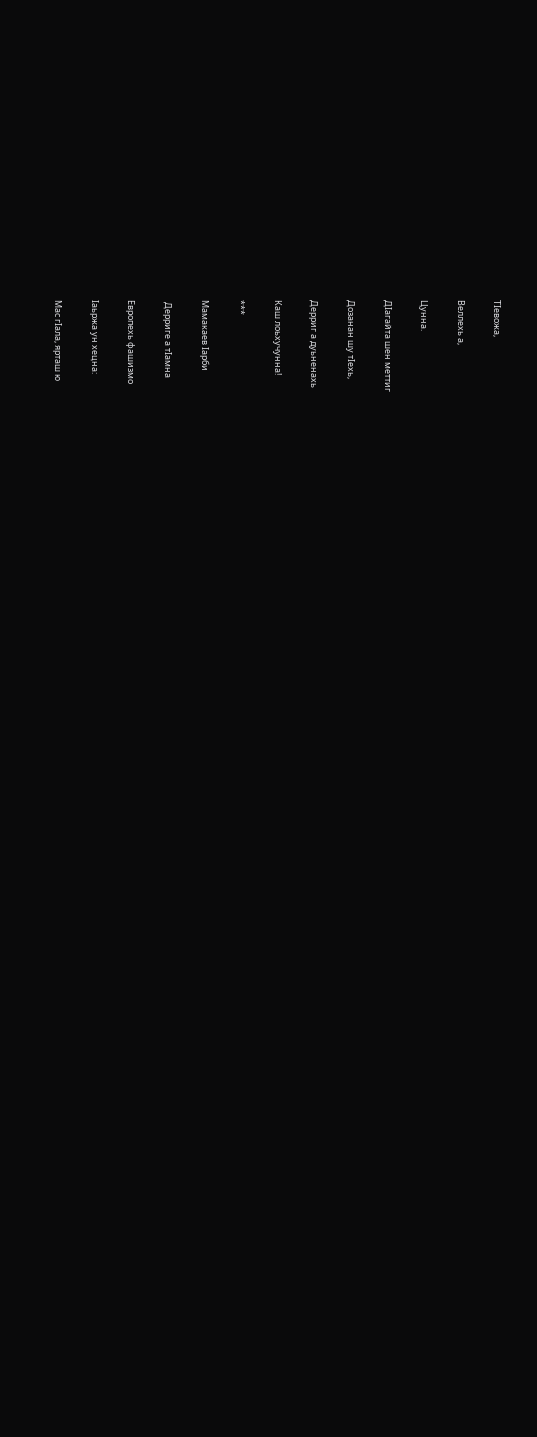ТIевожа,

Веллехь а,

Цунна.

ДIагайта шен меттиг

Дозанан шу тIехь,

Дерриг а дуьненахь

Каш лоьхучунна!

***

Мамакаев Iарби

 Дерриге а тIамна

Европехь фашизмо

Iаьржа ун хецна:

Мас гIала, ярташ ю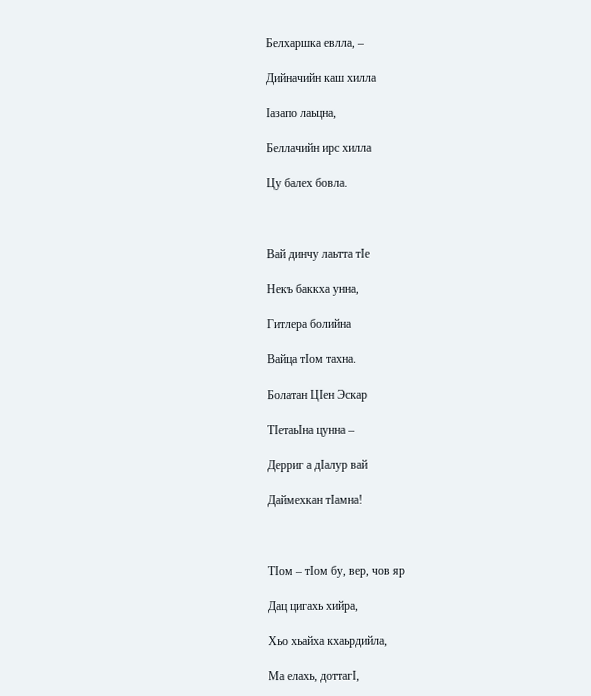Белхаршка евлла, –

Дийначийн каш хилла

Iазапо лаьцна,

Беллачийн ирс хилла

Цу балех бовла.



Вай динчу лаьтта тIе

Некъ баккха унна,

Гитлера болийна

Вайца тIом тахна.

Болатан ЦIен Эскар

ТIетаьIна цунна –

Дерриг а дIалур вай

Даймехкан тIамна!



ТIом – тIом бу, вер, чов яр

Дац цигахь хийра,

Хьо хьайха кхаьрдийла,

Ма елахь, доттагI,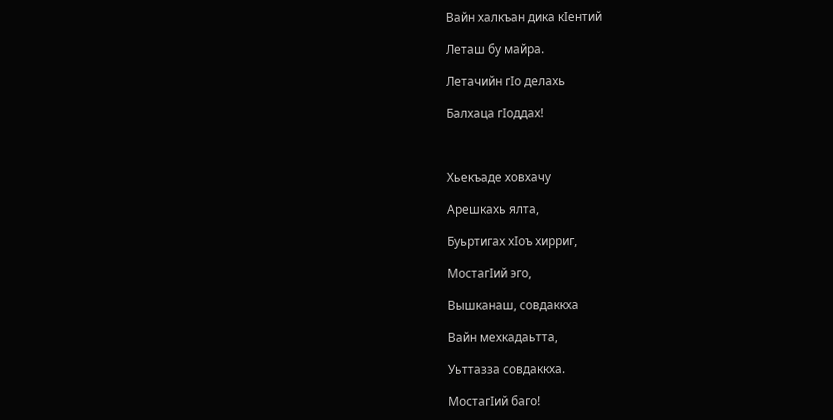Вайн халкъан дика кIентий

Леташ бу майра.

Летачийн гIо делахь

Балхаца гIоддах!



Хьекъаде ховхачу

Арешкахь ялта,

Буьртигах хIоъ хирриг,

МостагIий эго,

Вышканаш, совдаккха

Вайн мехкадаьтта,

Уьттазза совдаккха.

МостагIий баго!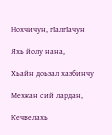Нохчичун, гIалгIачун

Яхь йолу нана,

Хьайн доьзал хазбинчу

Мехкан сий лардан,

Кечвелахь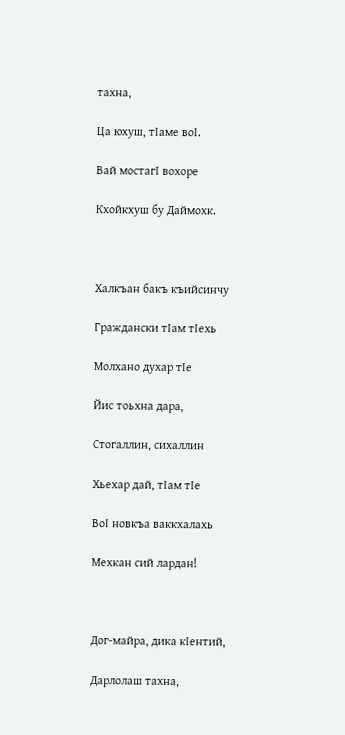тахна,

Ца юхуш, тIаме воI.

Вай мостагI вохоре

Кхойкхуш бу Даймохк.



Халкъан бакъ къийсинчу

Граждански тIам тIехь

Молхано духар тIе

Йис тоьхна дара,

Стогаллин, сихаллин

Хьехар дай, тIам тIе

ВоI новкъа ваккхалахь

Мехкан сий лардан!



Дог-майра, дика кIентий,

Дарлолаш тахна,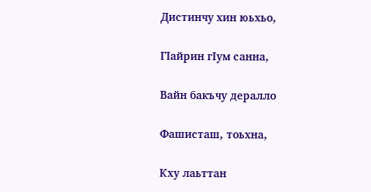Дистинчу хин юьхьо,

ГIайрин гIум санна,

Вайн бакъчу дералло

Фашисташ, тоьхна,

Кху лаьттан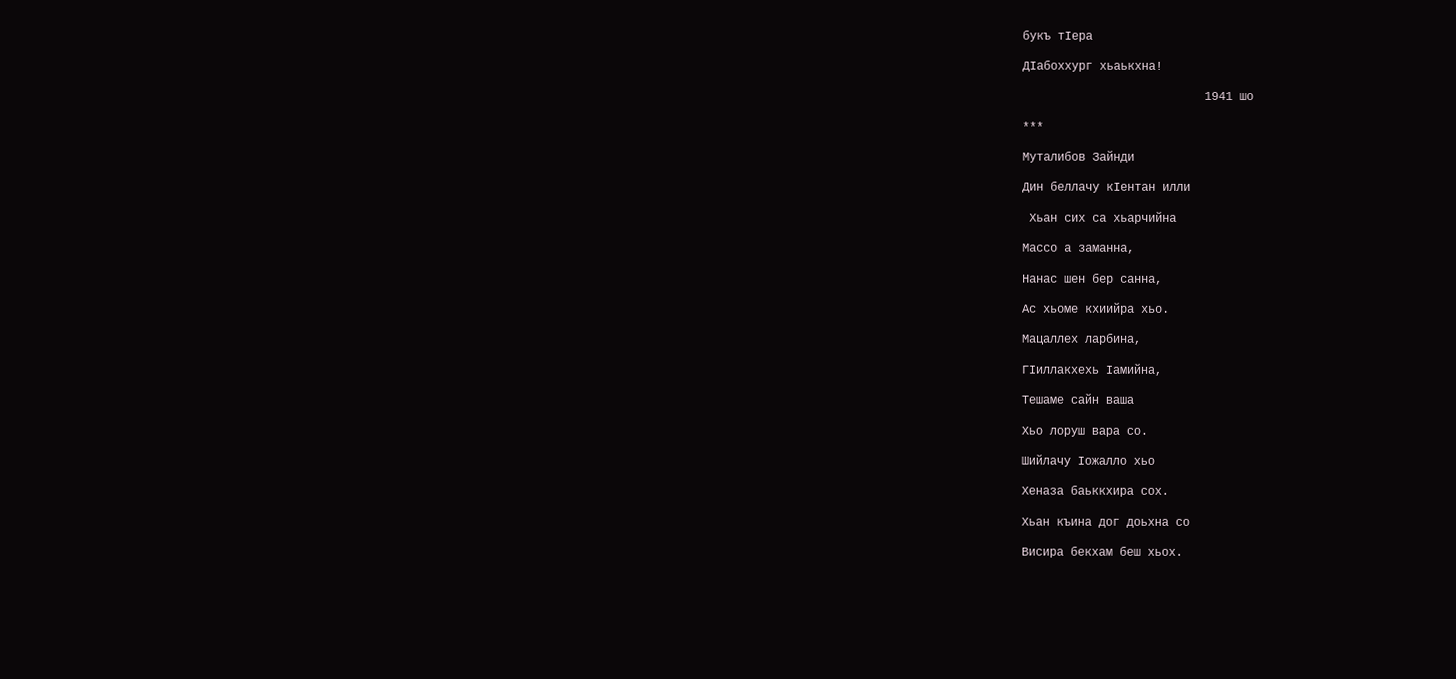букъ тIера

ДIабоххург хьаькхна!

                          1941 шо

***

Муталибов Зайнди

Дин беллачу кIентан илли

 Хьан сих са хьарчийна

Массо а заманна,

Нанас шен бер санна,

Ас хьоме кхиийра хьо.

Мацаллех ларбина,

ГIиллакхехь Iамийна,

Тешаме сайн ваша

Хьо лоруш вара со.

Шийлачу Iожалло хьо

Хеназа баьккхира сох.

Хьан къина дог доьхна со

Висира бекхам беш хьох.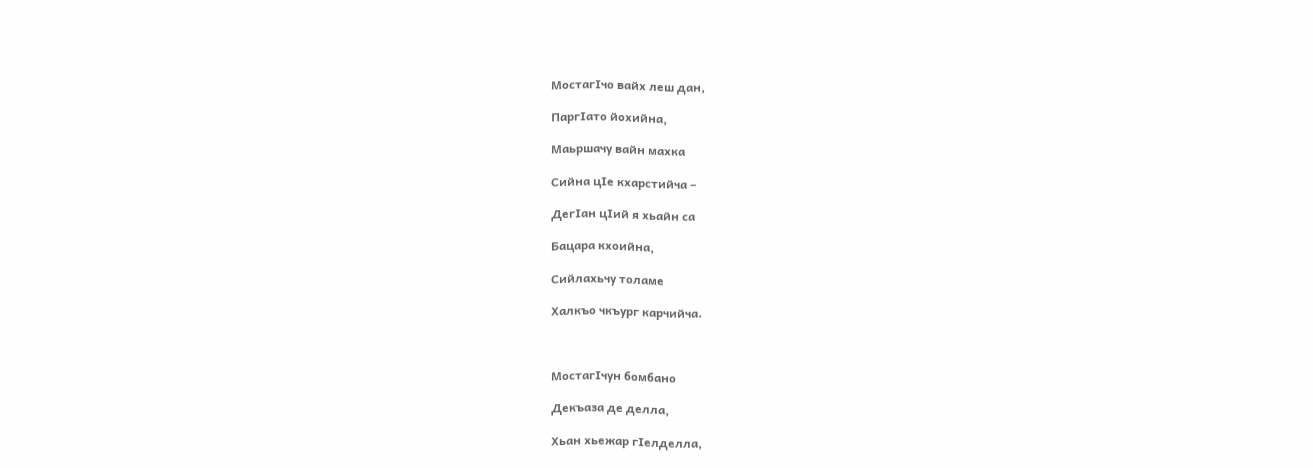МостагIчо вайх леш дан,

ПаргIато йохийна,

Маьршачу вайн махка

Сийна цIе кхарстийча –

ДегIан цIий я хьайн са

Бацара кхоийна,

Сийлахьчу толаме

Халкъо чкъург карчийча.



МостагIчун бомбано

Декъаза де делла,

Хьан хьежар гIелделла,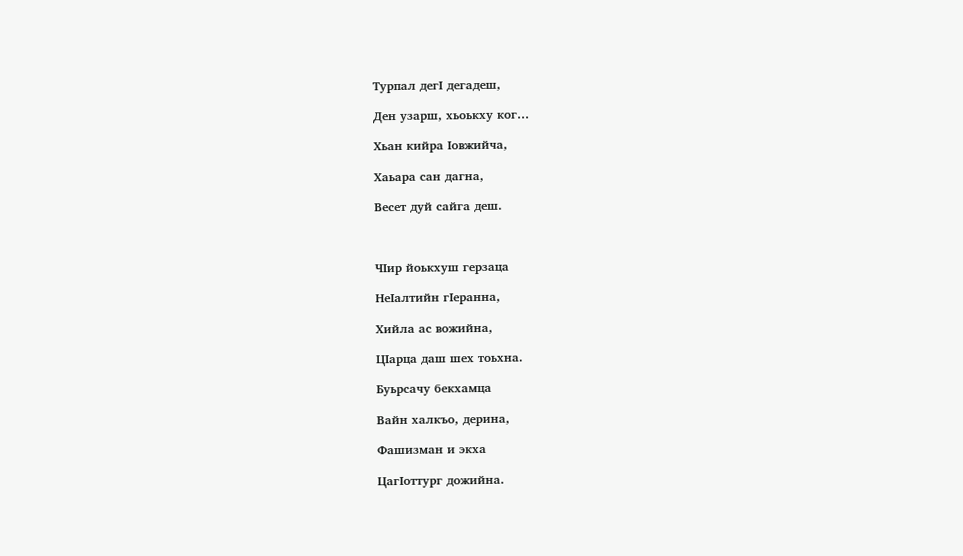Турпал дегI дегадеш,

Ден узарш, хьоькху ког…

Хьан кийра Iовжийча,

Хаьара сан дагна,

Весет дуй сайга деш.



ЧIир йоькхуш герзаца

НеIалтийн гIеранна,

Хийла ас вожийна,

ЦIарца даш шех тоьхна.

Буьрсачу бекхамца

Вайн халкъо, дерина,

Фашизман и экха

ЦагIоттург дожийна.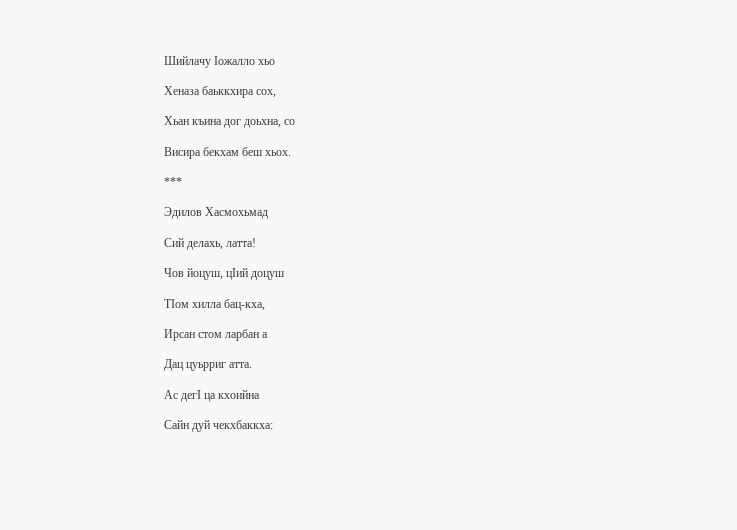Шийлачу Iожалло хьо

Хеназа баьккхира сох,

Хьан къина дог доьхна, со

Висира бекхам беш хьох.

***

Эдилов Хасмохьмад

Сий делахь, латта!

Чов йоцуш, цIий доцуш

ТIом хилла бац-кха,

Ирсан стом ларбан а

Дац цуьрриг атта.

Ас дегI ца кхоийна

Сайн дуй чекхбаккха: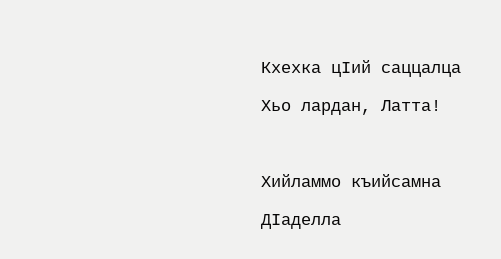Кхехка цIий саццалца

Хьо лардан, Латта!



Хийламмо къийсамна

ДIаделла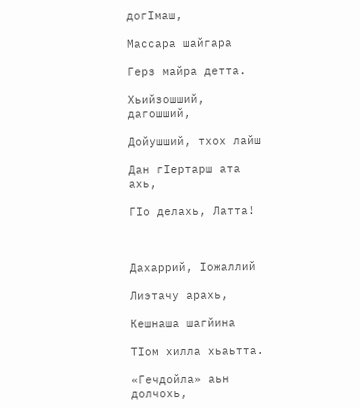догIмаш,

Массара шайгара

Герз майра детта.

Хьийзошший, дагошший,

Дойушший, тхох лайш

Дан гIертарш ата ахь,

ГIо делахь, Латта!



Дахаррий, Iожаллий

Лиэтачу арахь,

Кешнаша шагйина

ТIом хилла хьаьтта.

«Гечдойла» аьн долчохь,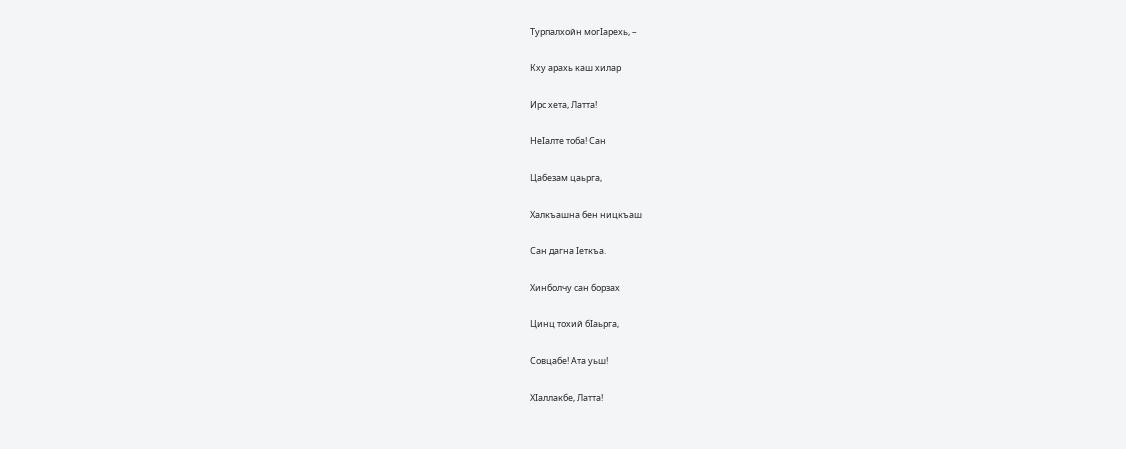Турпалхойн могIарехь, –

Кху арахь каш хилар

Ирс хета, Латта!

НеIалте тоба! Сан

Цабезам цаьрга,

Халкъашна бен ницкъаш

Сан дагна Iеткъа.

Хинболчу сан борзах

Цинц тохий бIаьрга,

Совцабе! Ата уьш!

ХIаллакбе, Латта!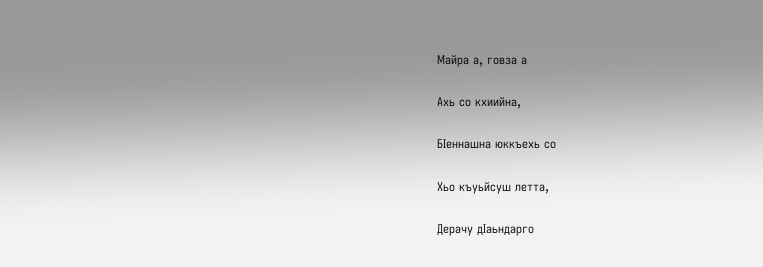Майра а, говза а

Ахь со кхиийна,

БIеннашна юккъехь со

Хьо къуьйсуш летта,

Дерачу дIаьндарго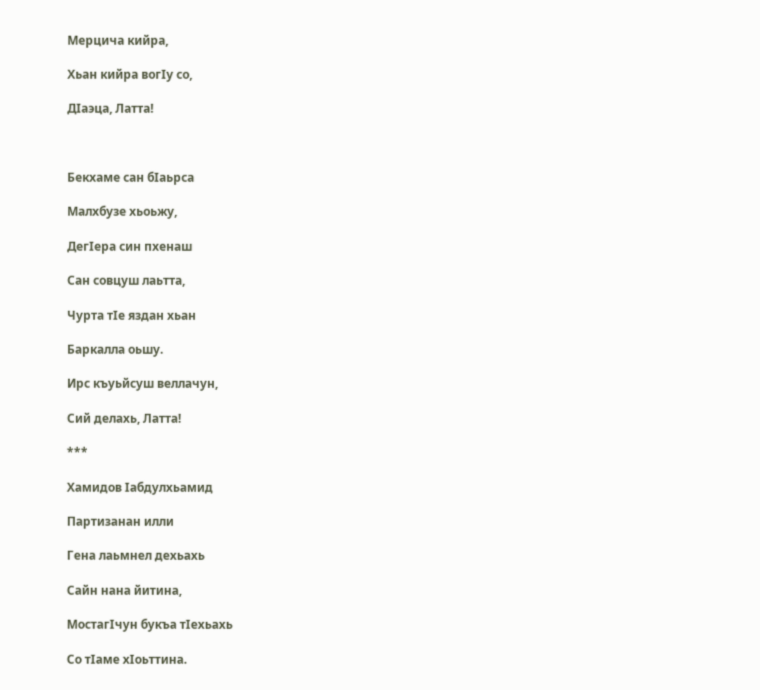Мерцича кийра,

Хьан кийра вогIу со,

ДIаэца, Латта!



Бекхаме сан бIаьрса

Малхбузе хьоьжу,

ДегIера син пхенаш

Сан совцуш лаьтта,

Чурта тIе яздан хьан

Баркалла оьшу.

Ирс къуьйсуш веллачун,

Сий делахь, Латта!

***

Хамидов Iабдулхьамид

Партизанан илли

Гена лаьмнел дехьахь

Сайн нана йитина,

МостагIчун букъа тIехьахь

Со тIаме хIоьттина.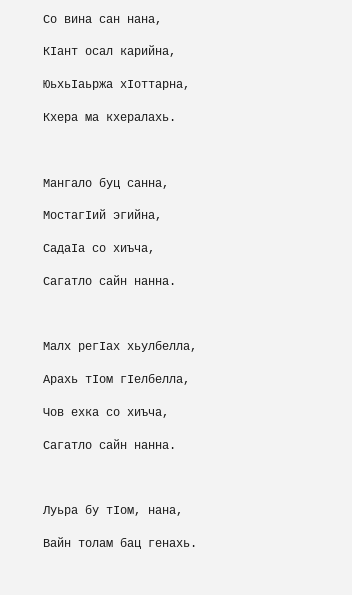Со вина сан нана,

КIант осал карийна,

ЮьхьIаьржа хIоттарна,

Кхера ма кхералахь.



Мангало буц санна,

МостагIий эгийна,

СадаIа со хиъча,

Сагатло сайн нанна.



Малх регIах хьулбелла,

Арахь тIом гIелбелла,

Чов ехка со хиъча,

Сагатло сайн нанна.



Луьра бу тIом, нана,

Вайн толам бац генахь.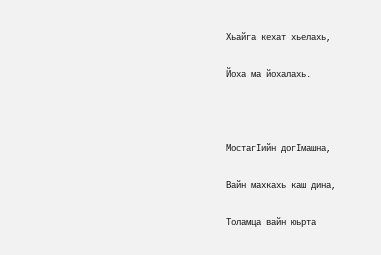Хьайга кехат хьелахь,

Йоха ма йохалахь.



МостагIийн догIмашна,

Вайн махкахь каш дина,

Толамца вайн юьрта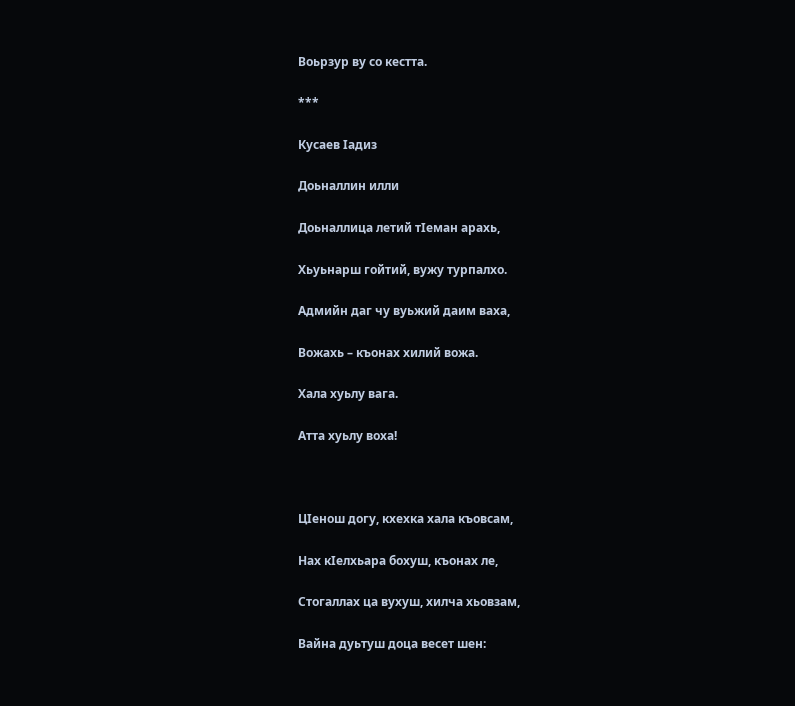Воьрзур ву со кестта.

***

Кусаев Iадиз

Доьналлин илли

Доьналлица летий тIеман арахь,

Хьуьнарш гойтий, вужу турпалхо.

Адмийн даг чу вуьжий даим ваха,

Вожахь – къонах хилий вожа.

Хала хуьлу вага.

Атта хуьлу воха!



ЦIенош догу, кхехка хала къовсам,

Нах кIелхьара бохуш, къонах ле,

Стогаллах ца вухуш, хилча хьовзам,

Вайна дуьтуш доца весет шен: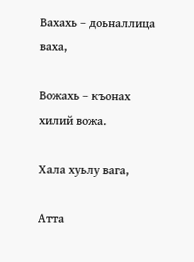Вахахь – доьналлица ваха,

Вожахь – къонах хилий вожа.

Хала хуьлу вага,

Атта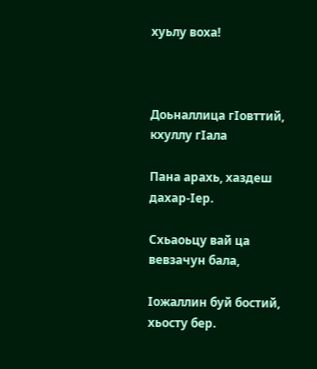хуьлу воха!



Доьналлица гIовттий, кхуллу гIала

Пана арахь, хаздеш дахар-Iер.

Схьаоьцу вай ца вевзачун бала,

Iожаллин буй бостий, хьосту бер.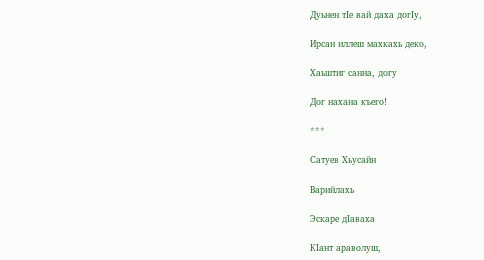Дуьнен тIе вай даха догIу,

Ирсан иллеш махкахь деко,

Хаьштиг санна, догу

Дог нахана къего!

***

Сатуев Хьусайн

Варийлахь

Эскаре дIаваха

КIант араволуш,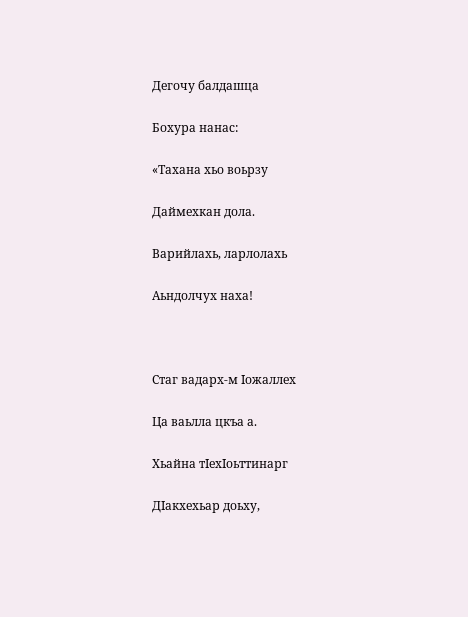Дегочу балдашца

Бохура нанас:

«Тахана хьо воьрзу

Даймехкан дола.

Варийлахь, ларлолахь

Аьндолчух наха!



Стаг вадарх-м Iожаллех

Ца ваьлла цкъа а.

Хьайна тIехIоьттинарг

ДIакхехьар доьху,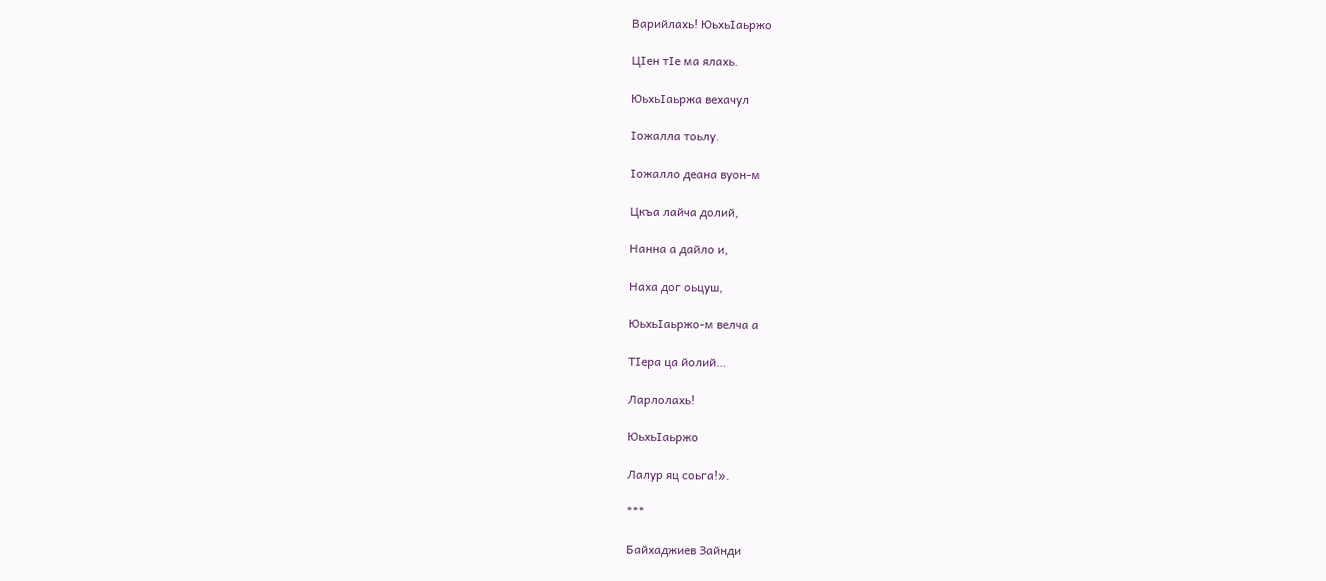Варийлахь! ЮьхьIаьржо

ЦIен тIе ма ялахь.

ЮьхьIаьржа вехачул

Iожалла тоьлу.

Iожалло деана вуон-м

Цкъа лайча долий,

Нанна а дайло и,

Наха дог оьцуш,

ЮьхьIаьржо-м велча а

ТIера ца йолий…

Ларлолахь!

ЮьхьIаьржо

Лалур яц соьга!».

***

Байхаджиев Зайнди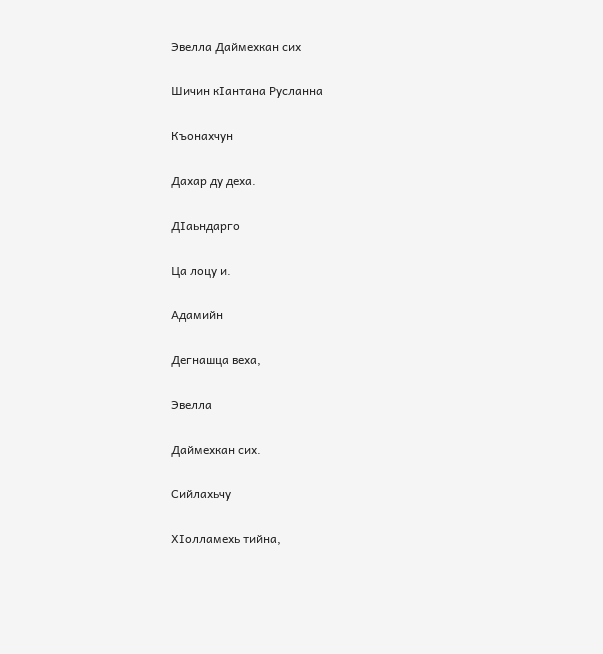Эвелла Даймехкан сих

Шичин кIантана Русланна

Къонахчун

Дахар ду деха.

ДIаьндарго

Ца лоцу и.

Адамийн

Дегнашца веха,

Эвелла

Даймехкан сих.

Сийлахьчу

ХIолламехь тийна,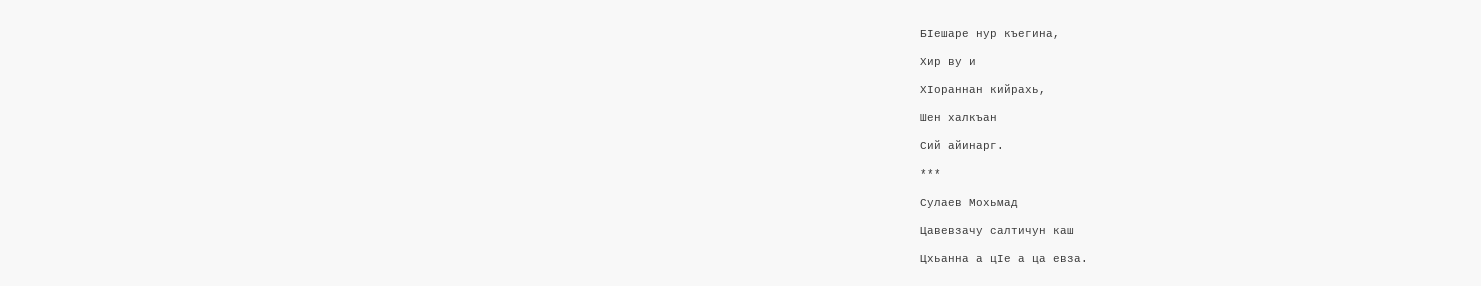БIешаре нур къегина,

Хир ву и

ХIораннан кийрахь,

Шен халкъан

Сий айинарг.

***

Сулаев Мохьмад

Цавевзачу салтичун каш

Цхьанна а цIе а ца евза.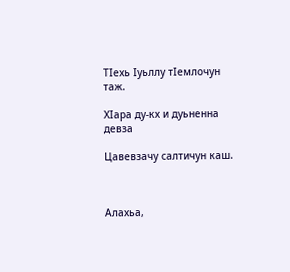ТIехь Iуьллу тIемлочун таж.

ХIара ду-кх и дуьненна девза

Цавевзачу салтичун каш.



Алахьа,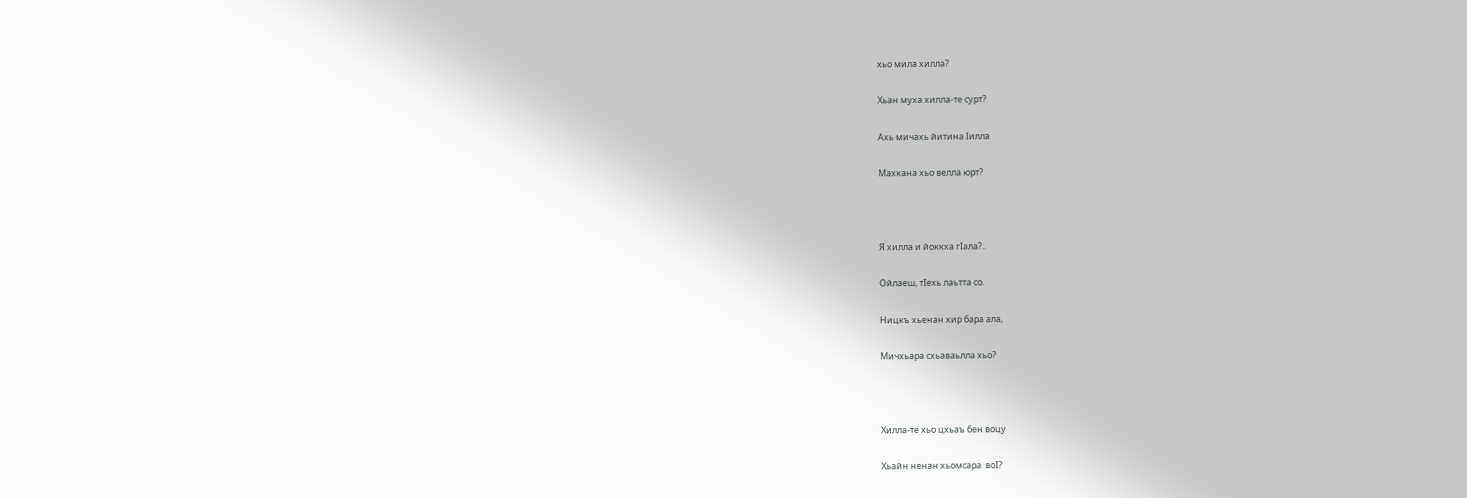хьо мила хилла?

Хьан муха хилла-те сурт?

Ахь мичахь йитина Iилла

Махкана хьо велла юрт?



Я хилла и йоккха гIала?..

Ойлаеш, тIехь лаьтта со.

Ницкъ хьенан хир бара ала,

Мичхьара схьаваьлла хьо?



Хилла-те хьо цхьаъ бен воцу

Хьайн ненан хьомсара  воI?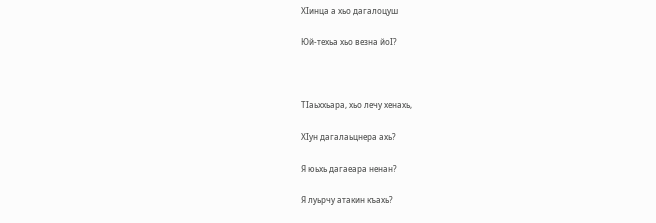ХIинца а хьо дагалоцуш

Юй-техьа хьо везна йоI?



ТIаьххьара, хьо лечу хенахь,

ХIун дагалаьцнера ахь?

Я юьхь дагаеара ненан?

Я луьрчу атакин къахь?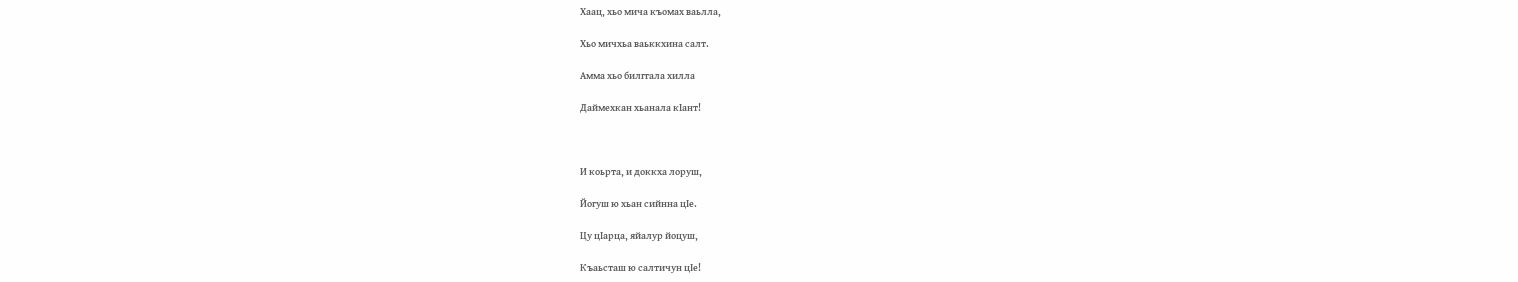Хаац, хьо мича къомах ваьлла,

Хьо мичхьа ваьккхина салт.

Амма хьо билггала хилла

Даймехкан хьанала кIант!



И коьрта, и доккха лоруш,

Йогуш ю хьан сийнна цIе.

Цу цIарца, яйалур йоцуш,

Къаьсташ ю салтичун цIе!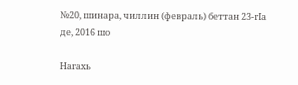№20, шинара, чиллин (февраль) беттан 23-гIа де, 2016 шо

Нагахь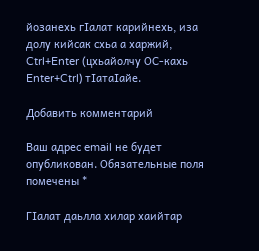йозанехь гIалат карийнехь, иза долу кийсак схьа а харжий, Ctrl+Enter (цхьайолчу ОС-кахь Enter+Ctrl) тIатаIайе.

Добавить комментарий

Ваш адрес email не будет опубликован. Обязательные поля помечены *

ГIалат даьлла хилар хаийтар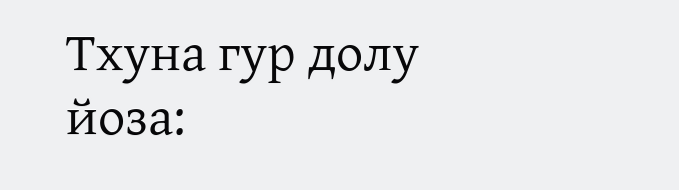Тхуна гур долу йоза: